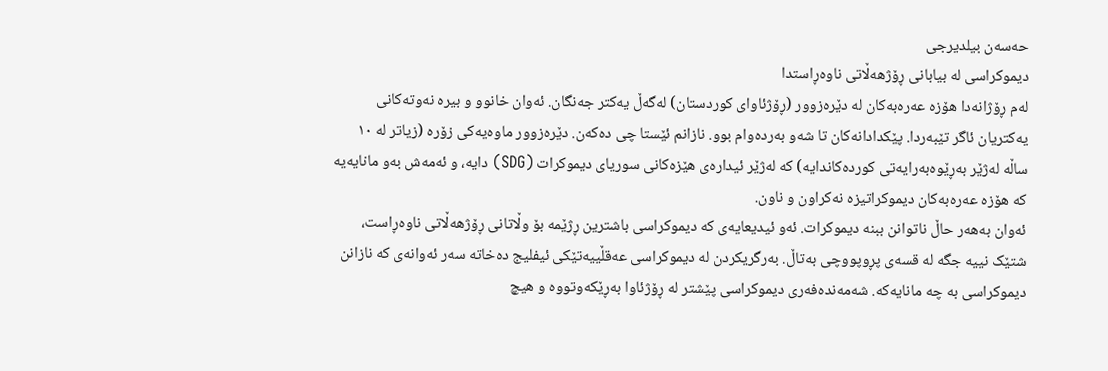حەسەن بیلدیرجی
دیموکراسی لە بیابانی ڕۆژهەڵاتی ناوەڕاستدا
لەم ڕۆژانەدا هۆزە عەرەبەکان لە دێرەزوور (ڕۆژئاوای کوردستان) لەگەڵ یەکتر جەنگان. ئەوان خانوو و بیرە نەوتەکانی یەکتریان ئاگر تێبەردا. پێکدادانەکان تا شەو بەردەوام بوو. نازانم ئێستا چی دەکەن. دێرەزوور ماوەیەکی زۆرە (زیاتر لە ١٠ ساڵە لەژێر بەڕێوەبەرایەتی کوردەکاندایە) کە لەژێر ئیدارەی هێزەکانی سوریای دیموکرات (SDG) دایە، و ئەمەش بەو مانایەیە کە هۆزە عەرەبەکان دیموکراتیزە نەکراون و ناون.
ئەوان بەهەر حاڵ ناتوانن ببنە دیموکرات. ئەو ئیدیعایەی کە دیموکراسی باشترین ڕژێمە بۆ وڵاتانی ڕۆژهەڵاتی ناوەڕاست، شتێک نییە جگە لە قسەی پڕوپووچی بەتاڵ. بەرگریکردن لە دیموکراسی عەقڵییەتێکی ئیفلیج دەخاتە سەر ئەوانەی کە نازانن دیموکراسی بە چه مانایەکە. شەمەندەفەری دیموکراسی پێشتر لە ڕۆژئاوا بەڕێکەوتووە و هیچ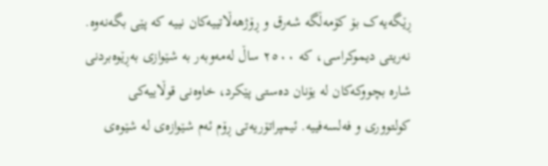ڕێگەیەک بۆ کۆمەڵگە شەرق و ڕۆژهەڵاتییەکان نییە کە پێی بگەنەوە.
نەریتی دیموکراسی، کە ٢٥٠٠ ساڵ لەمەوبەر بە شێوازی بەڕێوەبردنی شارە بچووکەکان لە یۆنان دەستی پێکرد، خاوەنی قوڵاییەکی کولتووری و فەلسەفییە. ئیمپراتۆریەتی ڕۆم ئەم شێوازەی لە شێوەی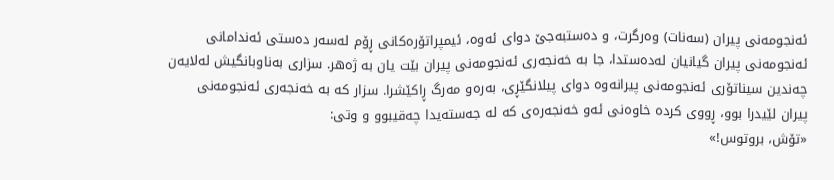ئەنجومەنی پیران (سەنات) وەرگرت، و دەستبەجێ دوای ئەوە، ئیمپراتۆرەکانی ڕۆم لەسەر دەستی ئەندامانی ئەنجومەنی پیران گیانیان لەدەستدا، جا بە خەنجەری ئەنجومەنی پیران بێت یان بە ژەهر. سزاری بەناوبانگیش لەلایەن چەندین سیناتۆری ئەنجومەنی پیرانەوە دوای پیلانگێڕی، بەرەو مەرگ ڕاکێشرا. سزار کە بە خەنجەری ئەنجومەنی پیران لێیدرا بوو، ڕووی کردە خاوەنی ئەو خەنجەرەی کە لە جەستەیدا چەقیبوو و وتی:
«تۆش، بروتوس!»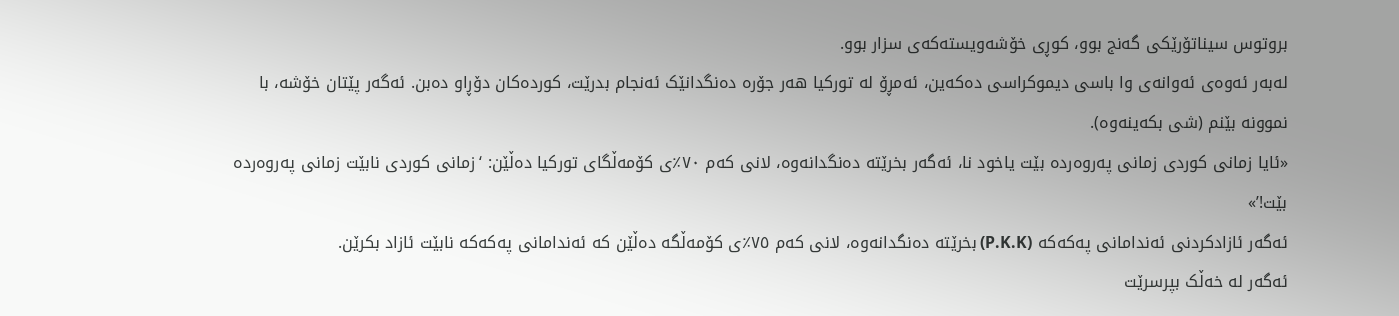بروتوس سیناتۆرێکی گەنج بوو، کوڕی خۆشەویستەکەی سزار بوو.
لەبەر ئەوەی ئەوانەی وا باسی دیموکراسی دەکەین، ئەمڕۆ لە تورکیا هەر جۆرە دەنگدانێک ئەنجام بدرێت، کوردەکان دۆڕاو دەبن. ئەگەر پێتان خۆشە، با نموونە بێنم (شی بکەینەوە).
«ئایا زمانی کوردی زمانی پەروەردە بێت یاخود نا، ئەگەر بخرێتە دەنگدانەوە، لانی کەم ٧٠٪ی کۆمەڵگای تورکیا دەڵێن: ‘زمانی کوردی نابێت زمانی پەروەردە بێت!’»
ئەگەر ئازادکردنی ئەندامانی پەکەکە (P.K.K) بخرێتە دەنگدانەوە، لانی کەم ٧٥٪ی کۆمەڵگە دەڵێن کە ئەندامانی پەکەکە نابێت ئازاد بکرێن.
ئەگەر لە خەڵک بپرسرێت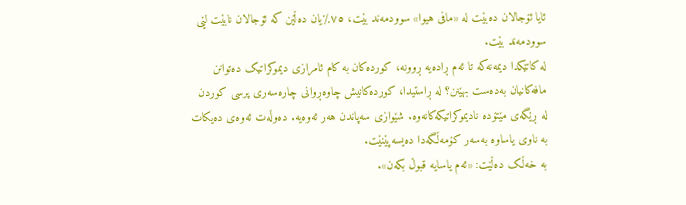ئایا ئۆجالان دەبێت لە «مافی هیوا» سوودمەند بێت، ٧٥٪یان دەڵێن کە ئۆجالان نابێت لێی سوودمەند بێت.
لە کاتێکدا دیمەنەکە تا ئەم ڕادەیە ڕوونە، کوردەکان بە کام ئامرازی دیموکراتیک دەتوانن مافەکانیان بەدەست بهێنن؟ لە ڕاستیدا، کوردەکانیش چاوەڕوانی چارەسەری پرسی کوردن لە ڕێگەی مێتۆدە نادیموکراتیکەکانەوە. شێوازی سەپاندن هەر ئەوەیە. دەوڵەت ئەوەی دەیکات بە ناوی یاساوە بەسەر کۆمەڵگەدا دەیسەپێنێت.
بە خەڵک دەڵێت: «ئەم یاسایە قبوڵ بکەن».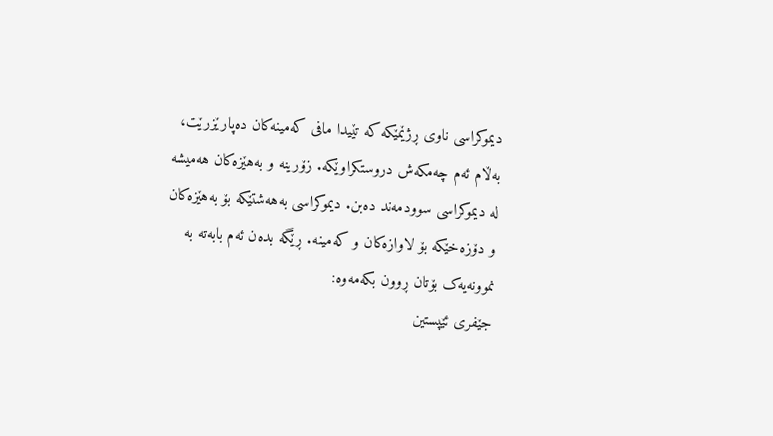دیموکراسی ناوی ڕژێمێکە کە تێیدا مافی کەمینەکان دەپارێزرێت، بەڵام ئەم چەمکەش دروستکراوێکە. زۆرینە و بەهێزەکان هەمیشە لە دیموکراسی سوودمەند دەبن. دیموکراسی بەهەشتێکە بۆ بەهێزەکان و دۆزەخێکە بۆ لاوازەکان و کەمینە. ڕێگە بدەن ئەم بابەتە بە نموونەیەک بۆتان ڕوون بکەمەوە:
جێفری ئێپستین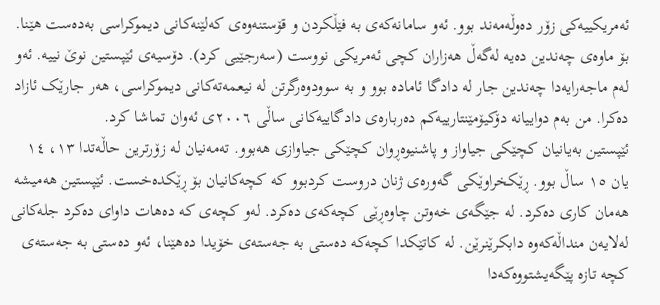ئەمریکییەکی زۆر دەوڵەمەند بوو. ئەو سامانەکەی بە فێڵکردن و قۆستنەوەی کەلێنەکانی دیموکراسی بەدەست هێنا. بۆ ماوەی چەندین دەیە لەگەڵ هەزاران کچی ئەمریکی نووست (سەرجێیی کرد). دۆسیەی ئێپستین نوێ نییە. ئەو لەم ماجەرایەدا چەندین جار لە دادگا ئامادە بوو و بە سوودوەرگرتن لە نیعمەتەکانی دیموکراسی، هەر جارێک ئازاد دەکرا. من بەم دواییانە دۆکیۆمێنتارییەکم دەربارەی دادگاییەکانی ساڵی ٢٠٠٦ی ئەوان تماشا کرد.
ئێپستین بەیانیان کچێکی جیاواز و پاشنیوەڕوان کچێکی جیاوازی هەبوو. تەمەنیان لە زۆرترین حاڵەتدا ١٣، ١٤ یان ١٥ ساڵ بوو. ڕێکخراوێکی گەورەی ژنان دروست کردبوو کە کچەکانیان بۆ ڕێکدەخست. ئێپستین هەمیشە هەمان کاری دەکرد. لە جێگەی خەوتن چاوەڕێی کچەکەی دەکرد. لەو کچەی کە دەهات داوای دەکرد جلەکانی لەلایەن منداڵەکەوە دابکرێنرێن. لە کاتێکدا کچەکە دەستی بە جەستەی خۆیدا دەهێنا، ئەو دەستی بە جەستەی کچە تازە پێگەیشتووەکەدا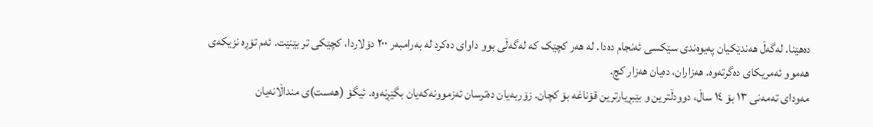دەهێنا. لەگەڵ هەندێکیان پەیوەندی سێکسی ئەنجام دەدا. لە هەر کچێک کە لەگەڵی بوو داوای دەکرد لە بەرامبەر ٢٠٠ دۆلاردا، کچێکی تر بێنێت. ئەم تۆڕە نزیکەی هەموو ئەمریکای دەگرتەوە. هەزاران، دەیان هەزار کچ.
مەودای تەمەنی ١٣ بۆ ١٤ ساڵ، دوودڵترین و بێبڕیارترین قۆناغە بۆ کچان. زۆربەیان دەترسان ئەزموونەکەیان بگێڕنەوە. ئیگۆ (هەست)ی منداڵانەیان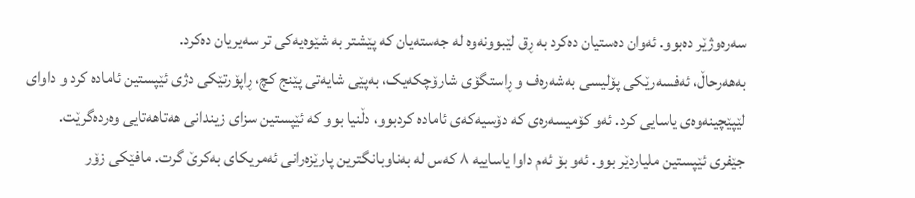سەرەوژێر دەبوو. ئەوان دەستیان دەکرد بە ڕق لێبوونەوە لە جەستەیان کە پێشتر بە شێوەیەکی تر سەیریان دەکرد.
بەهەرحاڵ، ئەفسەرێکی پۆلیسی بەشەرەف و ڕاستگۆی شارۆچکەیک، بەپێی شایەتی پێنج کچ، ڕاپۆرتێکی دژی ئێپستین ئامادە کرد و داوای لێپێچینەوەی یاسایی کرد. ئەو کۆمیسەرەی کە دۆسیەکەی ئامادە کردبوو، دڵنیا بوو کە ئێپستین سزای زیندانی هەتاهەتایی وەردەگرێت.
جێفری ئێپستین ملیاردێر بوو. ئەو بۆ ئەم داوا یاساییە ٨ کەس لە بەناوبانگترین پارێزەرانی ئەمریکای بەکرێ گرت. مافێکی زۆر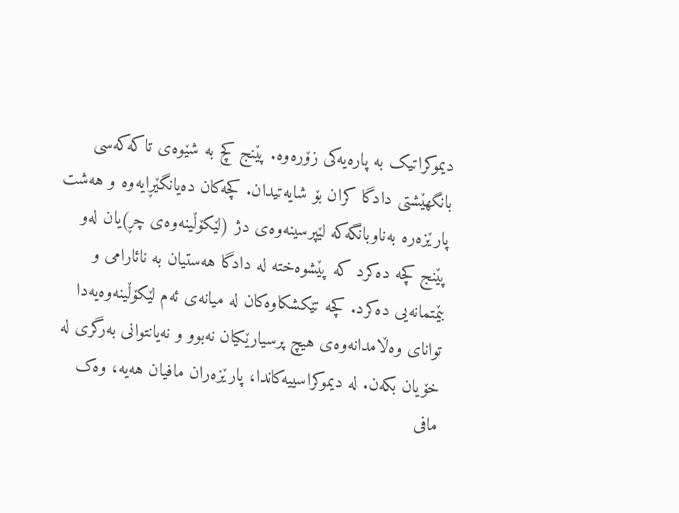دیموکراتیک بە پارەیەکی زۆرەوە. پێنج کچ بە شێوەی تاکەکەسی بانگهێشتی دادگا کران بۆ شایەتیدان. کچەکان دەیانگێڕایەوە و هەشت پارێزەرە بەناوبانگەکە لێپرسینەوەی دژ (لێکۆڵینەوەی چڕ)یان لەو پێنج کچە دەکرد کە پێشوەختە لە دادگا هەستیان بە نائارامی و بێمتمانەیی دەکرد. کچە تێکشکاوەکان لە میانەی ئەم لێکۆڵینەوەیەدا توانای وەڵامدانەوەی هیچ پرسیارێکیان نەبوو و نەیانتوانی بەرگری لە خۆیان بکەن. لە دیموکراسییەکاندا، پارێزەران مافیان هەیە، وەک مافی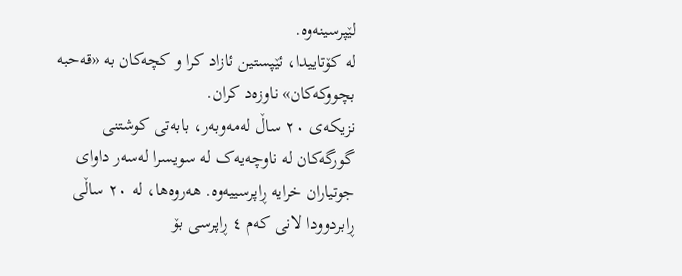لێپرسینەوە.
لە کۆتاییدا، ئێپستین ئازاد کرا و کچەکان بە «قەحبە بچووکەکان» ناوزەد کران.
نزیکەی ٢٠ ساڵ لەمەوبەر، بابەتی کوشتنی گورگەکان لە ناوچەیەک لە سویسرا لەسەر داوای جوتیاران خرایە ڕاپرسییەوە. هەروەها، لە ٢٠ ساڵی ڕابردوودا لانی کەم ٤ ڕاپرسی بۆ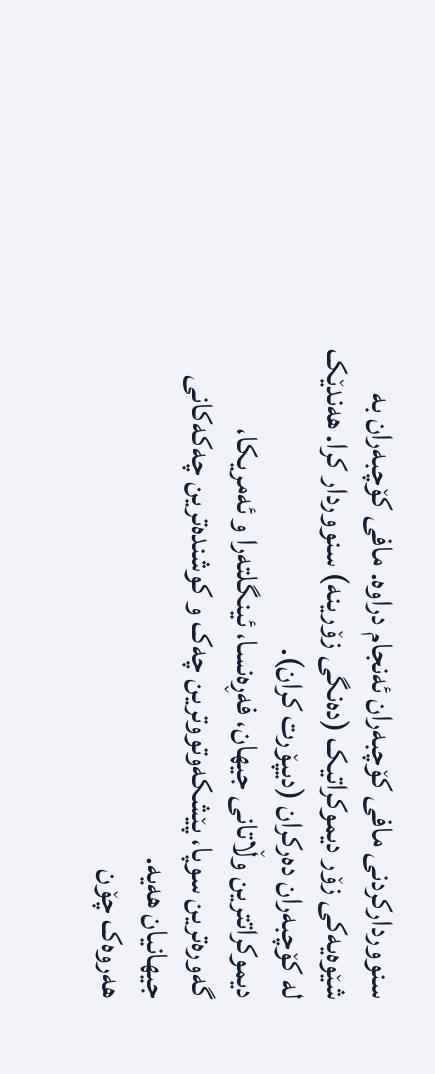سنووردارکردنی مافی کۆچبەران ئەنجام دراوە. مافی کۆچبەران بە شێوەیەکی زۆر دیموکراتیک (دەنگی زۆرینە) سنووردار کرا. هەندێک لە کۆچبەران دەرکران (دیپۆرت کران).
دیموکراتترین وڵاتانی جیهان، فەڕەنسا، ئینگلتەرا و ئەمریکا، گەورەترین سوپا، پێشکەوتووترین چەک و کوشندەترین چەکەکانی جیهانیان هەیە.
هەروەک چۆن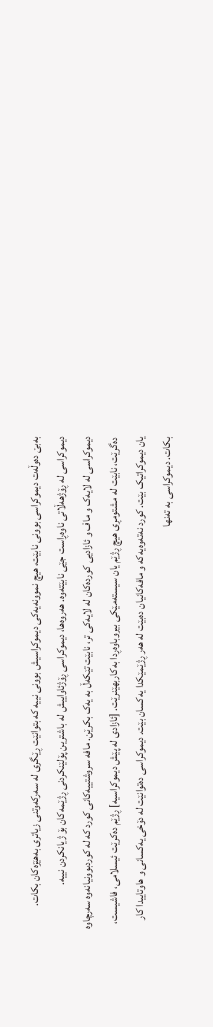بەبێ دەوڵەت دیموکراسی بوونی نابێت، هیچ نموونەیەکی دیموکراسیش بوونی نییە کە بتوانێت ڕێگری لە سەرکەوتنی زیاتری بەهێزەکان بکات.
دیموکراسی لە ڕۆژهەڵاتی ناوەڕاست جێی نابێتەوە. هەروەها، دیموکراسی ڕۆژئاواییش لە باشترین پۆلێنکردنی ڕژێمەکان بۆ ژیانکردن نییە.
دیموکراسی لە لایەک و ماف و ئازادیی کوردەکان لە لایەکی تر، نابێت تێکەڵ بە یەک بکرێن. مافە سروشتییەکانی کورد کە لە کوردبوونیانەوە سەرچاوە دەگرێت، نابێت لە مشتومڕی هیچ ڕژێم یان سیستەمێکی بیروباوەڕدا بەکاربهێنرێت. [ئازادی له پێش دیموکراسیه] ڕژێم دەکرێت ئیسلامی، فاشیست، یان دیموکراتیک بێت. کورد نەتەوەیەکە و مافەکانیان دەبێت لە هەر ڕژێمێکدا یەکسان بێت. دیموکراسی دەتوانێت لە دۆخی یەکسانی و هاوتاییدا کار بکات. دیموکراسی بە تەنها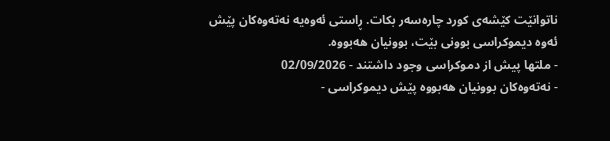ناتوانێت کێشەی کورد چارەسەر بکات. ڕاستی ئەوەیە نەتەوەکان پێش ئەوە دیموکراسی بوونی بێت، بوونیان هەبووە.
- ملتها پیش از دموکراسی وجود داشتند - 02/09/2026
- نەتەوەکان بوونیان هەبووە پێش دیموکراسی -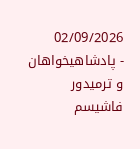02/09/2026
- پادشاهیخواهان و ترمیدور فاشیسم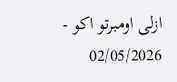ازلی اومبرتو اکو - 02/05/2026